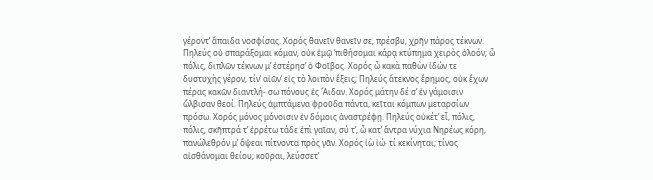γέροντ’ ἄπαιδα νοσφίσας. Χορός θανεῖν θανεῖν σε, πρέσβυ, χρῆν πάρος τέκνων. Πηλεύς οὐ σπαράξομαι κόμαν, οὐκ ἐμῷ ’πιθήσομαι κάρᾳ κτύπημα χειρὸς ὀλοόν; ὦ πόλις, διπλῶν τέκνων μ’ ἐστέρησ’ ὁ Φοῖβος. Χορός ὦ κακὰ παθὼν ἰδών τε δυστυχὴς γέρον, τίν’ αἰῶν’ εἰς τὸ λοιπὸν ἕξεις; Πηλεύς ἄτεκνος ἔρημος, οὐκ ἔχων πέρας κακῶν διαντλή- σω πόνους ἐς Ἅιδαν. Χορός μάτην δέ σ’ ἐν γάμοισιν ὤλβισαν θεοί. Πηλεύς ἀμπτάμενα φροῦδα πάντα, κεῖται κόμπων μεταρσίων πρόσω. Χορός μόνος μόνοισιν ἐν δόμοις ἀναστρέφῃ. Πηλεύς οὐκέτ’ εἶ, πόλις, πόλις, σκῆπτρά τ’ ἐρρέτω τάδε ἐπὶ γαῖαν, σύ τ’, ὦ κατ’ ἄντρα νύχια Νηρέως κόρη, πανώλεθρόν μ’ ὄψεαι πίτνοντα πρὸς γᾶν. Χορός ἰὼ ἰώ· τί κεκίνηται; τίνος αἰσθάνομαι θείου; κοῦραι, λεύσσετ’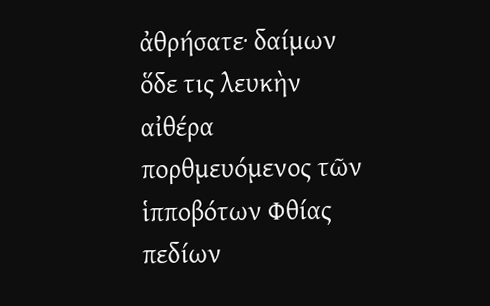ἀθρήσατε· δαίμων ὅδε τις λευκὴν αἰθέρα πορθμευόμενος τῶν ἱπποβότων Φθίας πεδίων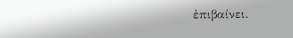ἐπιβαίνει.